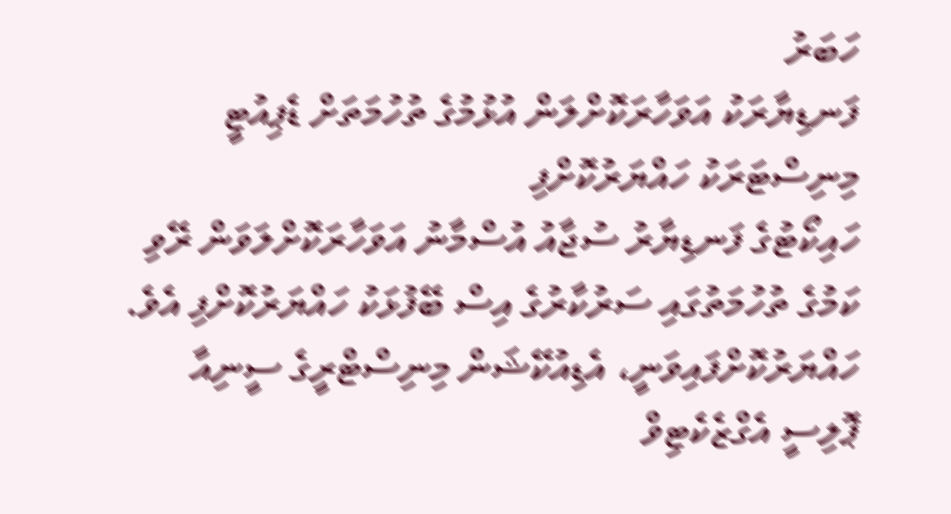ހަބަރު
ފަނޑިޔާރަކު އަވަހާރަކޮށްލަން އުޅުމުގެ ތުހުމަތަށް ޑެޕިއުޓީ މިނިސްޓަރަކު ހައްޔަރުކޮށްފި
ހައިކޯޓުގެ ފަނޑިޔާރު ސުޖާއު އުސްމާނު އަވަހާރަކޮށްލަވަން ރޭވި ކަމުގެ ތުހުމަތުގައި ސަރުކާރުގެ އިސް ބޭފުޅަކު ހައްޔަރުކޮށްފި އެވެ. ހައްޔަރުކޮށްފައިވަނީ، އެޑިއުކޭޝަން މިނިސްޓްރީގެ ސީނިއާ ޕޮލިސީ އެގްޒެކެޓިވް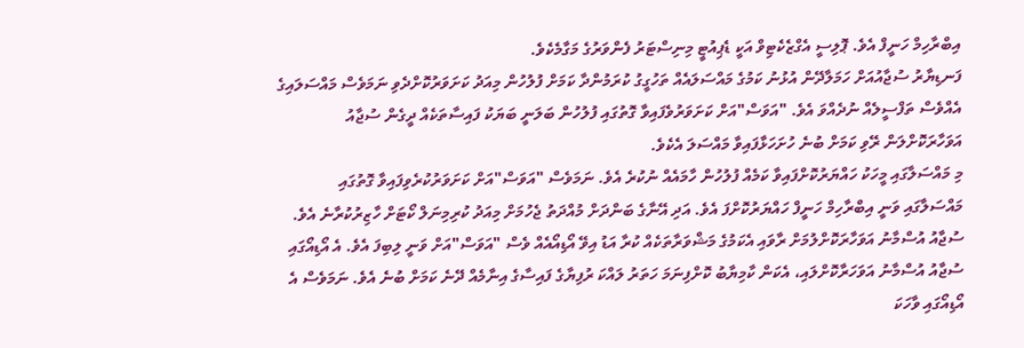އިބްރާހިމް ހަނީފް އެވެ. ޕޮލިސީ އެގްޒެކެޓިވް އަކީ ޑެޕިއުޓީ މިނިސްޓަރު ފެންވަރުގެ މަގާމެކެވެ.
ފަނޑިޔާރު ސުޖާއުއަށް ހަމަލާދޭން އުޅުނު ކަމުގެ މައްސަލައެއް ތަހުގީގު ކުރަމުންދާ ކަމަށް ފުލުހުން މިއަދު ކަށަވަރުކޮށްދެވި ނަމަވެސް މައްސަލައިގެ އެއްވެސް ތަފްސީލެއް ނުދެއްވަ އެވެ. "އަވަސް"އަށް ކަށަވަރުވެފައިވާ ގޮތުގައި ފުލުހުން ބަލަނީ ބަޔަކު ފައިސާތަކެއް ދީގެން ސުޖާއު އަވަހާރަކޮށްލަން ރޭވި ކަމަށް ބުނެ ހުށަހަޅާފައިވާ މައްސަލަ އެކެވެ.
މި މައްސަލާގައި މީހަކު ހައްޔަރުކޮށްފައިވާ ކަމެއް ފުލުހުން ހާމައެއް ނުކުރެ އެވެ. ނަމަވެސް "އަވަސް"އަށް ކަށަވަރުކުރެވިފައިވާ ގޮތުގައި މައްސަލާގައި ވަނީ އިބްރާހިމް ހަނީފް ހައްޔަރުކޮށްފަ އެވެ. އަދި އޭނާގެ ބަންދަށް މުއްދަތު ޖެހުމަށް މިއަދު ކުރިމިނަލް ކޯޓަށް ހާޒިރުކުރާނެ އެވެ.
ސުޖާއު އުސްމާނު އަވަހާރަކޮށްލުމަށް ރާވައި އެކަމުގެ މަޝްވަރާތަކެއް ކުރާ އަޑު އިވޭ އޯޑިއޯއެއް ވެސް "އަވަސް"އަށް ވަނީ ލިބިފަ އެވެ. އެ އޯޑިއޯގައި ސުޖާއު އުސްމާނު އަވަހަރާކޮށްލައި، އެކަން ކާމިޔާބު ކޮށްފިނަމަ ހަތަރު ލައްކަ ރުފިޔާގެ ފައިސާގެ އިނާމެއް ދޭނެ ކަމަށް ބުނެ އެވެ. ނަމަވެސް އެ އޯޑިއޯގައި ވާހަކަ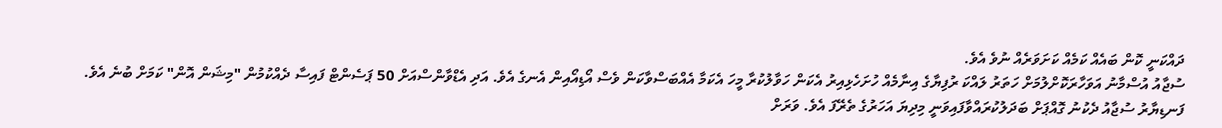ދައްކަނީ ކޮން ބައެއް ކަމެއް ކަށަވަރެއް ނުވެ އެވެ.
ސުޖާއު އުސްމާނު އަވަހާރަކޮށްލުމަށް ހަތަރު ލައްކަ ރުފިޔާގެ އިނާމެއް ހުށަހެޅިއިރު އެކަން ހަވާލުކުރާ މީހަ އެކަމާ އެއްބަސްވާކަން ވެސް އޯޑިއޯއިން އެނގެ އެވެ. އަދި އެޑްވާންސްއަށް 50 ޕަސެންޓް ފައިސާ ދެއްކުމުން "މިޝަން އޮން" ކަމަށް ބުނެ އެވެ.
ފަނޑިޔާރު ސުޖާއު ދެކުނު ގޮއްޕަށް ބަދަލުކުރައްވާފައިވަނީ މިދިޔަ އަހަރުގެ ތެރޭފަ އެވެ. ވަރަށް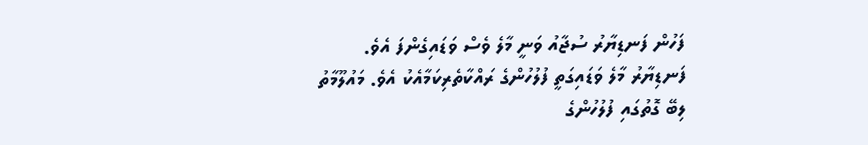ފަހުން ފަނޑިޔާރު ސުޖާއު ވަނީ މާލެ ވެސް ވަޑައިގެންފަ އެވެ. ފަނޑިޔާރު މާލެ ވަޑައިގަތީ ފުލުހުންގެ ރައްކާތެރިކަމާއެކު އެވެ. މައުލޫމާތު ލިބޭ ގޮތުގައި ފުލުހުންގެ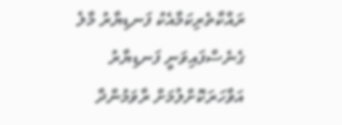ރައްކާތެރިކަމާއެކު ފަނޑިޔާރު މާލެ ގެނެސްފައިވަނީ ފަނޑިޔާރު އަވާހަރަކޮށްލުމަށް ރާވަމުންދާ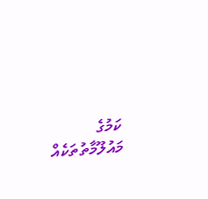ކަމުގެ މައުލޫމާތުތަކެއް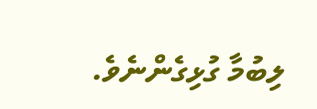ލިބުމާ ގުޅިގެންނެވެ.